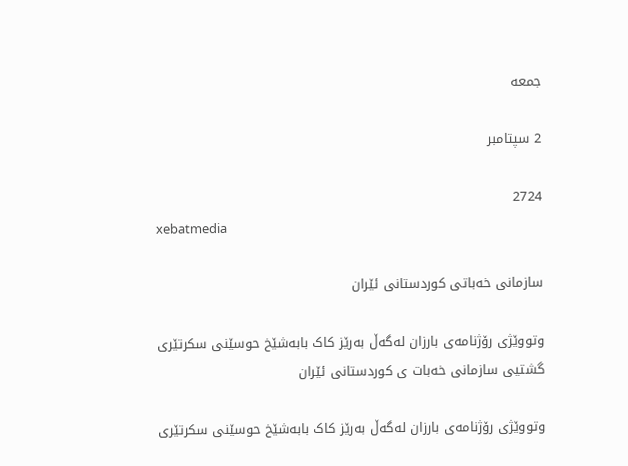جمعه

2 سپتامبر

2724
xebatmedia

سازمانی خه‌باتی کوردستانی ئێران

وتووێژى رۆژنامه‌ى بارزان له‌گه‌ڵ به‌رێز کاک بابه‌شێخ حوسێنى سکرتێرى گشتیی سازمانى خه‌بات ى کوردستانى ئێران

وتووێژى رۆژنامه‌ى بارزان له‌گه‌ڵ به‌رێز کاک بابه‌شێخ حوسێنى سکرتێرى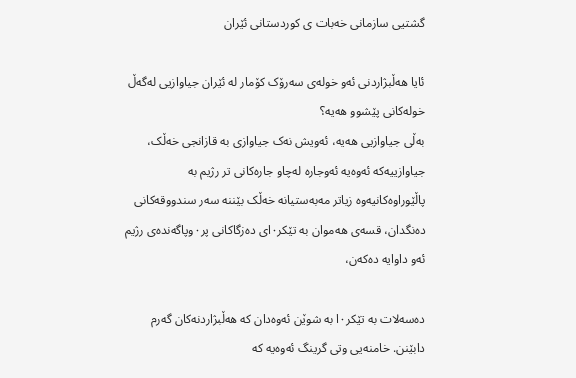گشتیی سازمانى خه‌بات ى کوردستانى ئێران

ئایا هه‌ڵبژاردنى ئه‌و خوله‌ى سه‌رۆک کۆمار له‌ ئێران جیاوازیی له‌گه‌ڵ خوله‌کانى پێشوو هه‌یه‌؟
به‌ڵى جیاوازیی هه‌یه‌، ئه‌ویش نه‌ک جیاوازى به‌ قازانجى خه‌ڵک، جیاوازییه‌که‌ ئه‌وه‌یه‌ ئه‌وجاره‌ له‌چاو جاره‌کانى تر رژیم به‌ پاڵێوراوه‌کانیه‌وه‌ زیاتر مه‌به‌ستیانه‌ خه‌ڵک بێننه‌ سه‌ر سندووقه‌کانى ده‌نگدان، قسه‌ى هه‌موان به‌ تێکر٠اى ده‌زگاکانى پر٠وپاگه‌نده‌ى رژیم ئه‌و داوایه‌ ده‌که‌ن،

ده‌سه‌لات به‌ تێکر٠ا به‌ شوێن ئه‌وه‌دان که‌ هه‌ڵبژاردنه‌کان گه‌رم دابێنن. خامنه‌یی وتى گرینگ ئه‌وه‌یه‌ که‌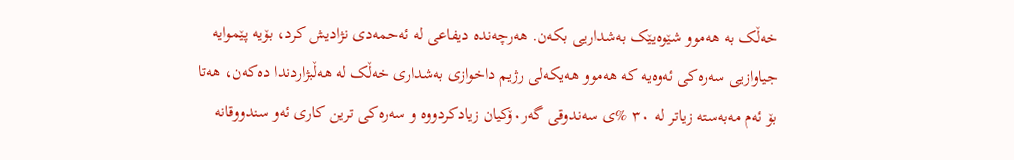خه‌ڵک به‌ هه‌موو شێوه‌یێک به‌شداریی بکه‌ن. هه‌رچه‌نده‌ دیفاعى له‌ ئه‌حمه‌دى نژادیش کرد، بۆیه‌ پێموایه‌ جیاوازیی سه‌ره‌کى ئه‌وه‌یه‌ که‌ هه‌موو هه‌یکه‌لی رژیم داخوازی به‌شدارى خه‌ڵک له‌ هه‌ڵبژاردندا ده‌که‌ن، هه‌تا بۆ ئه‌م مه‌به‌سته‌ زیاتر له‌ ٣٠ %ى سه‌ندوقی گه‌ر٠ۆکیان زیادکردووه‌ و سه‌ره‌کی ترین کارى ئه‌و سندووقانه‌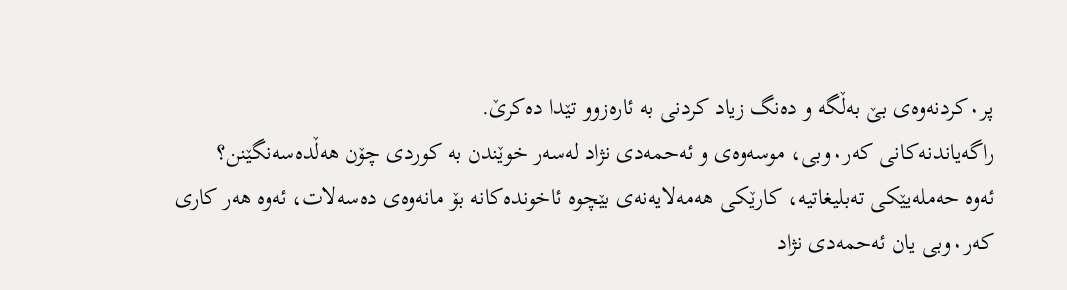پر٠کردنه‌وه‌ى بێ به‌ڵگه‌ و ده‌نگ زیاد کردنى به‌ ئاره‌زوو تێدا ده‌کرێ.
راگه‌یاندنه‌کانى که‌ر٠وبی، موسه‌وه‌ى و ئه‌حمه‌دى نژاد له‌سه‌ر خوێندن به‌ کوردى چۆن هه‌ڵده‌سه‌نگێنن؟
ئه‌وه‌ حه‌مله‌یێکى ته‌بلیغاتیه‌، کارێکى هه‌مه‌لایه‌نه‌ى بێچوه‌ ئاخونده‌کانه‌ بۆ مانه‌وه‌ى ده‌سه‌لات، ئه‌وه‌ هه‌ر کارى که‌ر٠وبی یان ئه‌حمه‌دى نژاد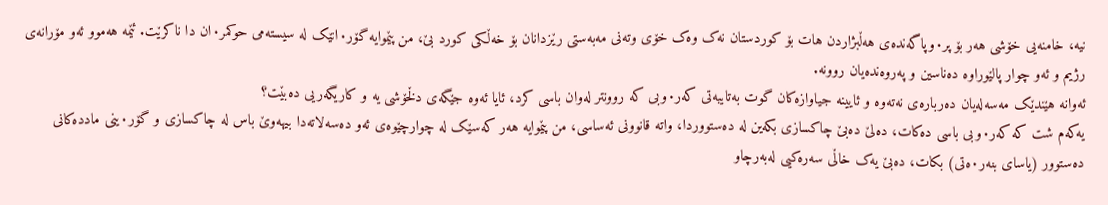نیه‌، خامنه‌یی خۆشی هه‌ر بۆ پر٠وپاگه‌نده‌ى هه‌ڵبژاردن هات بۆ کوردستان نه‌ک وه‌ک خۆی وته‌نى مه‌به‌ستى رێزدانان بۆ خه‌ڵکى کورد بێ، من پێموایه‌ گۆر٠انێک له‌ سیسته‌مى حوکمر٠ان دا ناکرێت. ئێمه‌ هه‌موو ئه‌و مۆرانه‌ى رژیم و ئه‌و چوار پالێوراوه‌ ده‌ناسین و په‌روه‌نده‌یان روونه‌.
ئه‌وانه‌ هێندێک مه‌سه‌له‌یان ده‌رباره‌ى نه‌ته‌وه‌ و ئایینه‌ جیاوازه‌کان گوت به‌تایبه‌تى که‌ر٠وبی که‌ روونتر له‌وان باسی کرد، ئایا ئه‌وه‌ جێگه‌ى دڵخۆشی یه‌ و کاریگه‌ریی ده‌بێت؟
یه‌که‌م شت که‌ که‌ر٠وبی باسی ده‌کات، ده‌لێ ده‌بێ چاکسازى بکه‌ین له‌ ده‌ستووردا، واته‌ قانوونى ئه‌ساسی، من پێموایه‌ هه‌ر که‌سێک له‌ چوارچێوه‌ى ئه‌و ده‌سه‌لاته‌دا بیهه‌وێ باس له‌ چاکسازى و گۆر٠ینى مادده‌کانى ده‌ستوور (یاساى بنه‌ر٠ه‌تى) بکات، ده‌بێ یه‌ک خاڵى سه‌ره‌کیی له‌به‌رچاو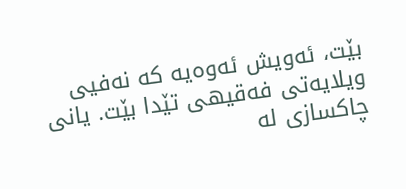بێت، ئه‌ویش ئه‌وه‌یه‌ که‌ نه‌فیی ویلایه‌تى فه‌قیهى تێدا بێت. یانى چاکسازى له‌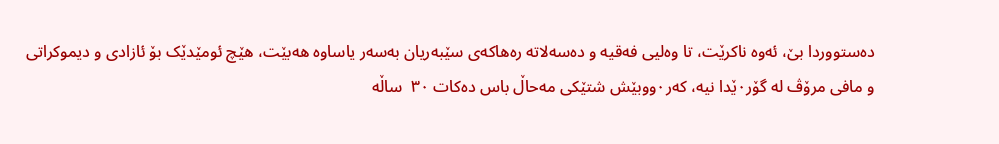ده‌ستووردا بێ، ئه‌وه‌ ناکرێت، تا وه‌لیی فه‌قیه و ده‌سه‌لاته‌ ره‌هاکه‌ى سێبه‌ریان به‌سه‌ر یاساوه‌ هه‌بێت، هێچ ئومێدێک بۆ ئازادى و دیموکراتى و مافی مرۆڤ له‌ گۆر٠ێدا نیه‌، که‌ر٠ووبێش شتێکى مه‌حاڵ باس ده‌کات ٣٠  ساڵه‌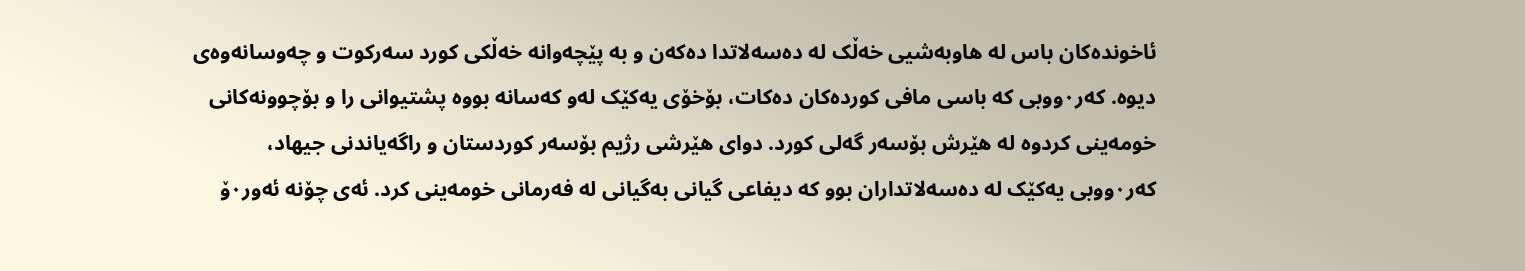ئاخونده‌کان باس له‌ هاوبه‌شیی خه‌ڵک له‌ ده‌سه‌لاتدا ده‌که‌ن و به‌ پێچه‌وانه‌ خه‌ڵکى کورد سه‌رکوت و چه‌وسانه‌وه‌ى دیوه‌. که‌ر٠ووبی که‌ باسی مافی کورده‌کان ده‌کات، بۆخۆی یه‌کێک له‌و که‌سانه‌ بووه‌ پشتیوانى را و بۆچوونه‌کانى خومه‌ینی کردوه‌ له‌ هێرش بۆسه‌ر گه‌لی کورد. دواى هێرشی رژیم بۆسه‌ر کوردستان و راگه‌یاندنى جیهاد، که‌ر٠ووبی یه‌کێک له‌ ده‌سه‌لاتداران بوو که‌ دیفاعی گیانى به‌گیانى له‌ فه‌رمانى خومه‌ینى کرد. ئه‌ى چۆنه‌ ئه‌ور٠ۆ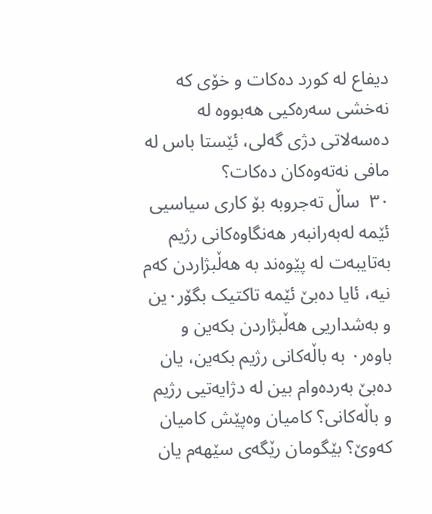دیفاع له‌ کورد ده‌کات و خۆی که‌ نه‌خشی سه‌ره‌کیی هه‌بووه‌ له‌ ده‌سه‌لاتى دژى گه‌لی، ئێستا باس له‌ مافی نه‌ته‌وه‌کان ده‌کات؟
٣٠  ساڵ ته‌جروبه‌ بۆ کاری سیاسیی ئێمه‌ له‌به‌رانبه‌ر هه‌نگاوه‌کانى رژیم به‌تایبه‌ت له‌ پێوه‌ند به‌ هه‌ڵبژاردن که‌م نیه‌، ئایا ده‌بێ ئێمه‌ تاکتیک بگۆر٠ین و به‌شداریی هه‌ڵبژاردن بکه‌ین و باوه‌ر٠ به‌ باڵه‌کانى رژیم بکه‌ین، یان ده‌بێ به‌رده‌وام بین له‌ دژایه‌تیی رژیم و باڵه‌کانى؟ کامیان وه‌پێش کامیان که‌وێ؟ بێگومان رێگه‌ى سێهه‌م یان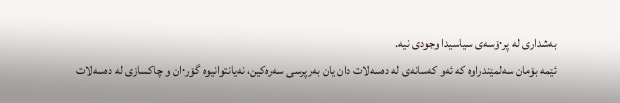به‌شدارى له‌ پر٠ۆسه‌ى سیاسیدا وجودى نیه‌.
ئێمه‌ بۆمان سه‌لمێندراوه‌ که‌ ئه‌و که‌سانه‌ى له‌ ده‌سه‌لات دان یان به‌رپرسی سه‌ره‌کین، نه‌یانتوانیوه‌ گۆر٠ان و چاکسازى له‌ ده‌سه‌لات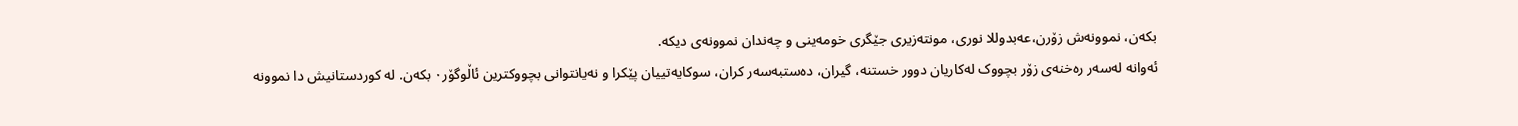بکه‌ن، نموونه‌ش زۆرن،عه‌بدوللا نورى، مونته‌زیری جێگرى خومه‌ینى و چه‌ندان نموونه‌ى دیکه‌.
ئه‌وانه‌ له‌سه‌ر ره‌خنه‌ى زۆر بچووک له‌کاریان دوور خستنه‌، گیران، ده‌ستبه‌سه‌ر کران، سوکایه‌تییان پێکرا و نه‌یانتوانى بچووکترین ئاڵوگۆر٠ بکه‌ن. له‌ کوردستانیش دا نموونه‌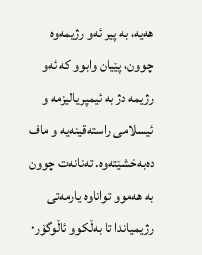هه‌یه‌، به‌ پیر ئه‌و رژیمه‌وه‌ چوون، پێیان وابوو که‌ ئه‌و رژیمه‌ دژ به‌ ئیمپریالیزمه‌ و ئیسلامى راسته‌قینه‌یه‌ و ماف ده‌به‌خشێته‌وه‌. ته‌نانه‌ت چوون به‌ هه‌موو تواناوه‌ یارمه‌تى رژیمیاندا تا به‌ڵکوو ئاڵوگۆر٠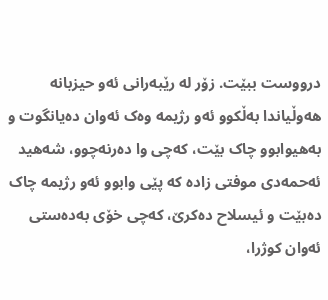درووست ببێت. زۆر له‌ رێبه‌رانى ئه‌و حیزبانه‌ هه‌وڵیاندا به‌ڵکوو ئه‌و رژیمه‌ وه‌ک ئه‌وان ده‌یانگوت و به‌هیوابوو چاک بێت، که‌چی وا ده‌رنه‌چوو، شه‌هید ئه‌حمه‌دى موفتی زاده‌ که‌ پێی وابوو ئه‌و رژیمه‌ چاک ده‌بێت و ئیسلاح ده‌کرێ، که‌چی خۆی به‌ده‌ستى ئه‌وان کوژرا،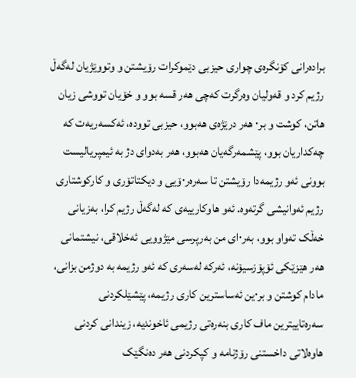براده‌رانى کۆنگره‌ى چوارى حیزبی دێموکرات رۆیشتن و وتووێژیان له‌گه‌ڵ رژیم کرد و قه‌ولیان وه‌رگرت که‌چی هه‌ر قسه‌ بوو و خۆیان تووشی زیان هاتن، کوشت و بر٠ هه‌ر درێژه‌ى هه‌بوو، حیزبی تووده‌، ئه‌کسه‌ریه‌ت که‌ چه‌کداریان بوو، پێشمه‌رگه‌یان هه‌بوو، هه‌ر به‌دواى دژ به‌ ئیمپریالیست بوونى ئه‌و رژیمه‌دا رۆیشتن تا سه‌ره‌ر٠ۆیی و دیکتاتۆری و کارکوشتاری رژیم ئه‌وانیشی گرته‌وه‌. ئه‌و هاوکارییه‌ى که‌ له‌گه‌ڵ رژیم کرا، به‌زیانى خه‌ڵک ته‌واو بوو، به‌ر٠ای من به‌رپرسی مێژوویی ئه‌خلاقی، نیشتمانى هه‌ر هێزێکى ئۆپۆزسیۆنه‌، ئه‌رکه‌ له‌سه‌رى که‌ ئه‌و رژیمه‌ به‌ دوژمن بزانى، مادام کوشتن و بر٠ین ئه‌ساسترین کاری رژیمه‌، پێشێلکردنى سه‌ره‌تاییترین ماف کاری بنه‌ره‌تی رژیمى ئاخوندیه‌، زیندانى کردنى هاوه‌لاتى داخستنى رۆژنامه‌ و کپکردنى هه‌ر ده‌نگێک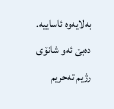به‌لایه‌وه‌ ئاساییه‌. ده‌بێ ئه‌و شانۆی رژیم ته‌حریم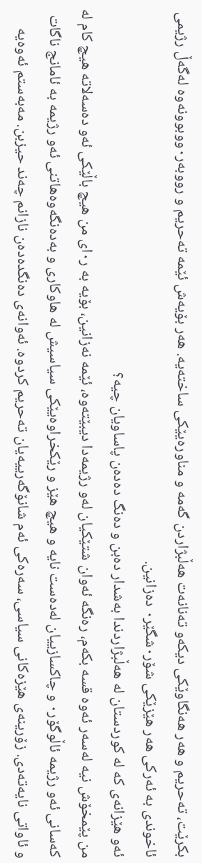بکرێت، ته‌حریم و هه‌ر هه‌نگاوێکى دیکه‌و ته‌نانه‌ت هه‌ڵبژاردن گه‌مه‌ و مناوره‌یێکى ساخته‌یه‌. هه‌ر بۆیه‌ش ئێمه‌ ته‌حریم و رووبه‌ر٠ووبوونه‌وه‌ له‌گه‌ڵ رژیمى ئاخوندى به‌ ئه‌رکى هه‌ر هێزێکى شۆر٠شگێر٠ ده‌زانین.
ئه‌و هێزانه‌ى که‌ له‌ کوردستان له‌ هه‌ڵبژاردندا به‌شدار ده‌بن و ده‌نگ ده‌ده‌ن پاساویان چیه‌؟
من پێمخۆش نیه‌ له‌سه‌ر ئه‌وه‌ قسه‌ بکه‌م، ره‌نگه‌ ئه‌وان شتێکیان له‌و رژیمه‌دا دیبێته‌وه‌، ئێمه‌ نه‌زانین، بۆیه‌ به‌ ر٠اى من هیچ باڵێکى ئه‌و ده‌سه‌لاته‌ هیچ کام له‌ که‌سانى ئه‌و رژیمه‌ ئاڵوگۆر٠ و چاکسازییان له‌ده‌ست نایه‌ و هیچ هێز و رێکخراوه‌یێکى سیاسیش له‌ هاوکارى و به‌ده‌نگه‌وه‌هاتنى ئه‌و رژیمه‌ به‌ ئامانج ناگات و ئاواتى نایه‌ته‌دى. زۆرینه‌ى هێزه‌کانى سیاسی، سه‌ره‌کى ئه‌م شانۆگه‌رییه‌یان ته‌حریم کردوه‌. ئه‌وانه‌ى ده‌نگده‌ده‌ن نازانم چه‌ند حیزبن. مه‌به‌ستم ئه‌وه‌یه‌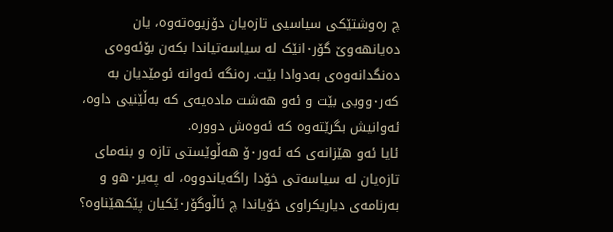چ ره‌وشتێکى سیاسیی تازه‌یان دۆزیوه‌ته‌وه‌، یان ده‌یانهه‌وێ گۆر٠انێک له‌ سیاسه‌تیاندا بکه‌ن بۆئه‌وه‌ى ده‌نگدانه‌وه‌ى به‌دوادا بێت. ره‌نگه‌ ئه‌وانه‌ ئومێدیان به‌ که‌ر٠ووبی بێت و ئه‌و هه‌شت ماده‌یه‌ى که‌ به‌ڵێنیی داوه‌، ئه‌وانیش بگرێته‌وه‌ که‌ ئه‌وه‌ش دووره‌.
ئایا ئه‌و هێزانه‌ى که‌ ئه‌ور٠ۆ هه‌ڵوێستى تازه‌ و بنه‌ماى تازه‌یان له‌ سیاسه‌تى خۆدا راگه‌یاندووه‌، له‌ په‌یر٠ه‌و و به‌رنامه‌ى دیاریکراوى خۆیاندا چ ئاڵوگۆر٠ێکیان پێکهێناوه‌؟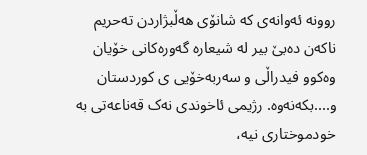روونه‌ ئه‌وانه‌ى که‌ شانۆى هه‌ڵبژاردن ته‌حریم ناکه‌ن ده‌بێ بیر له‌ شیعاره‌ گه‌وره‌کانى خۆیان وه‌کوو فیدراڵى و سه‌ربه‌خۆیی ی کوردستان و....بکه‌نه‌وه‌. رژیمى ئاخوندى نه‌ک قه‌ناعه‌تى به‌ خودموختارى نیه‌،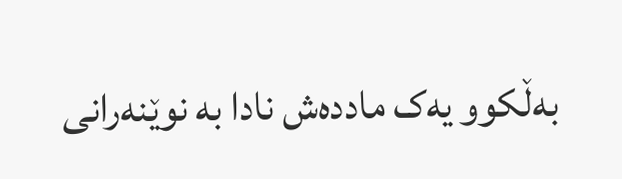به‌ڵکوو یه‌ک مادده‌ش نادا به‌ نوێنه‌رانى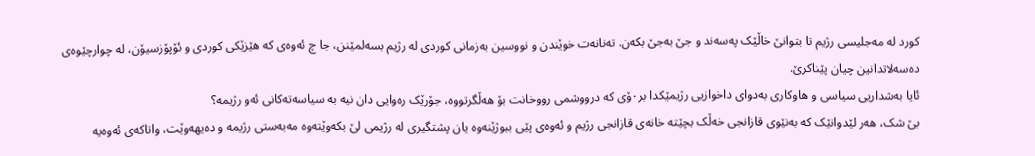کورد له‌ مه‌جلیسی رژیم تا بتوانێ خاڵێک په‌سه‌ند و جێ به‌جێ بکه‌ن. ته‌نانه‌ت خوێندن و نووسین به‌زمانى کوردى له‌ رژیم بسه‌لمێنن، جا چ ئه‌وه‌ى که‌ هێزێکى کوردى و ئۆپۆزسیۆن، له‌ چوارچێوه‌ى ده‌سه‌لاتدانین چیان پێناکرێ.
ئایا به‌شداریی سیاسی و هاوکارى به‌دواى داخوازیی رژیمێکدا بر٠ۆی که‌ درووشمى رووخانت بۆ هه‌ڵگرتووه‌، جۆرێک ره‌وایی دان نیه‌ به‌ سیاسه‌ته‌کانى ئه‌و رژیمه‌؟
بێ شک، هه‌ر لێدوانێک که‌ به‌نێوی قازانجى خه‌ڵک بچێته‌ خانه‌ى قازانجى رژیم و ئه‌وه‌ى پێی ببوژێنه‌وه‌ یان پشتگیری له‌ رژیمى لێ بکه‌وێته‌وه‌ مه‌به‌ستى رژیمه‌ و ده‌یهه‌وێت، واتاکه‌ى ئه‌وه‌یه‌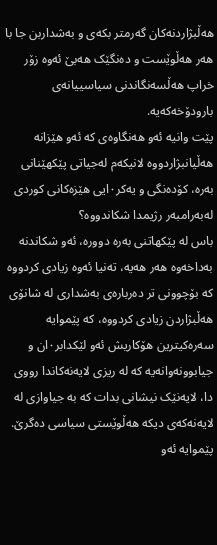هه‌ڵبژاردنه‌کان گه‌رمتر بکه‌ى و به‌شداربن جا با هه‌ر هه‌ڵوێست و ده‌نگێک هه‌بێ ئه‌وه‌ زۆر خراپ هه‌ڵسه‌نگاندنى سیاسییانه‌ى بارودۆخه‌که‌یه‌.
پێت وانیه‌ ئه‌و هه‌نگاوه‌ى که‌ ئه‌و هێزانه‌ هه‌ڵیانبژاردووه‌ لانیکه‌م له‌جیاتى پێکهێنانى به‌ره‌، کۆده‌نگى و یه‌کر٠ایی هێزه‌کانى کوردى له‌به‌رامبه‌ر رژیمدا شکاندووه‌؟
باس له‌ پێکهاتنى به‌ره‌ دووره‌، ئه‌و شکاندنه‌ به‌داخه‌وه‌ هه‌ر هه‌یه‌، ته‌نیا ئه‌وه‌ زیادى کردووه‌ که‌ بۆچوونى تر ده‌رباره‌ى به‌شدارى له‌ شانۆی هه‌ڵبژاردن زیادى کردووه‌، که‌ پێموایه‌ سه‌ره‌کیترین هۆکاریش ئه‌و لێکدابر٠ان و جیابوونه‌وانه‌یه‌ که‌ له‌ ریزى لایه‌نه‌کاندا رووى دا، لایه‌نێک نیشانى بدات که‌ به‌ جیاوازى له‌ لایه‌نه‌که‌ى دیکه‌ هه‌ڵوێستى سیاسى ده‌گرێ. پێموایه‌ ئه‌و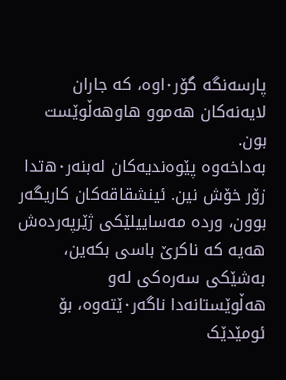پارسه‌نگه‌ گۆر٠اوه‌، که‌ جاران لایه‌نه‌کان هه‌موو هاوهه‌ڵوێست بون.
به‌داخه‌وه‌ پێوه‌ندیه‌کان له‌بنه‌ر٠ه‌تدا زۆر خۆش نین. ئینشقاقه‌کان کاریگه‌ر بوون، ورده‌ مه‌ساییلێکى ژێرپه‌رده‌ش هه‌یه‌ که‌ ناکرێ باسی بکه‌ین، به‌شێکى سه‌ره‌کی له‌و هه‌ڵوێستانه‌دا ناگه‌ر٠ێته‌وه‌، بۆ ئومێدێک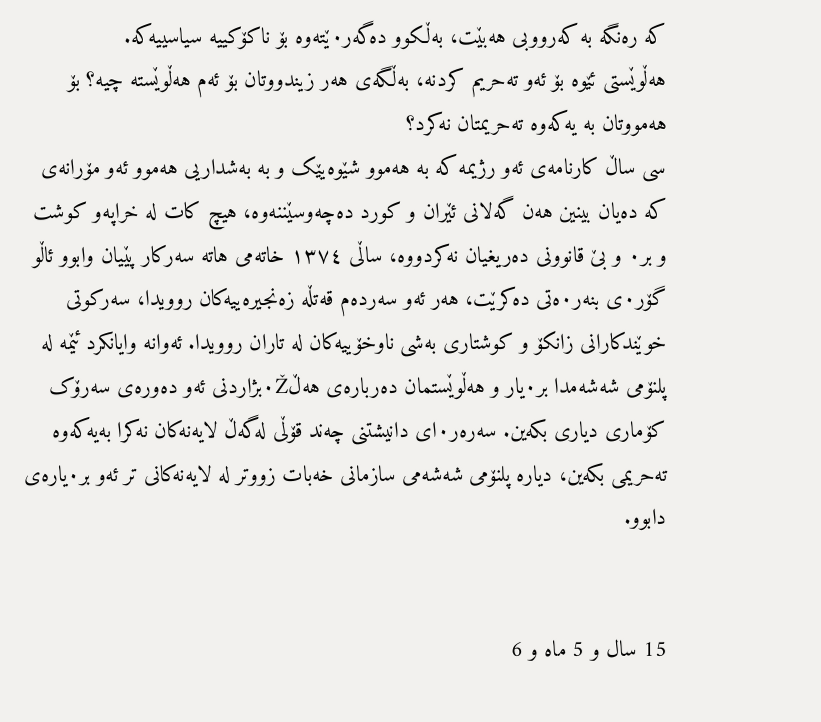که‌ ره‌نگه‌ به‌ که‌رووبی هه‌بێت، به‌ڵکوو ده‌گه‌ر٠ێته‌وه‌ بۆ ناکۆکییه‌ سیاسییه‌که‌.
هه‌ڵوێستى ئێوه‌ بۆ ئه‌و ته‌حریم کردنه‌، به‌ڵگه‌ى هه‌ر زیندووتان بۆ ئه‌م هه‌ڵوێسته‌ چیه‌؟ بۆ هه‌مووتان به‌ یه‌که‌وه‌ ته‌حریمتان نه‌کرد؟
سی ساڵ کارنامه‌ى ئه‌و رژیمه‌ که‌ به‌ هه‌موو شێوه‌یێک و به‌ به‌شداریی هه‌موو ئه‌و مۆرانه‌ى که‌ ده‌یان بینین هه‌ن گه‌لانى ئێران و کورد ده‌چه‌وسێننه‌وه‌، هیچ کات له‌ خراپه‌و کوشت و بر٠ و بێ قانوونى ده‌ریغیان نه‌کردووه‌، ساڵى ١٣٧٤ خاته‌مى هاته‌ سه‌رکار پێیان وابوو ئاڵو گۆر٠ی بنه‌ر٠ه‌تى ده‌کرێت، هه‌ر ئه‌و سه‌رده‌م قه‌تڵه‌ زه‌نجیره‌ییه‌کان روویدا، سه‌رکوتى خوێندکارانى زانکۆ و کوشتارى به‌شی ناوخۆییه‌کان له‌ تاران روویدا. ئه‌وانه‌ وایانکرد ئێمه‌ له‌ پلنۆمى شه‌شه‌مدا بر٠یار و هه‌ڵوێستمان ده‌رباره‌ى هه‌ڵ٠Žبژاردنى ئه‌و ده‌وره‌ى سه‌رۆک کۆمارى دیاری بکه‌ین. سه‌ره‌ر٠اى دانیشتنى چه‌ند قۆڵی له‌گه‌ڵ لایه‌نه‌کان نه‌کرا به‌یه‌که‌وه‌ ته‌حریمى بکه‌ین، دیاره‌ پلنۆمى شه‌شه‌مى سازمانى خه‌بات زووتر له‌ لایه‌نه‌کانى تر ئه‌و بر٠یاره‌ى دابوو.


15 سال و 5 ماه و 6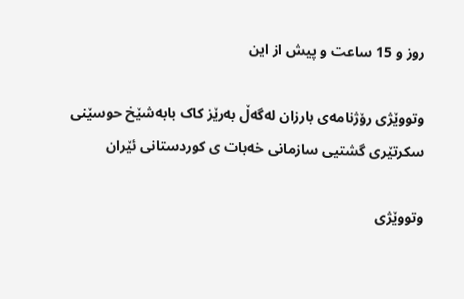روز و 15 ساعت و پیش از این

وتووێژى رۆژنامه‌ى بارزان له‌گه‌ڵ به‌رێز کاک بابه‌شێخ حوسێنى سکرتێرى گشتیی سازمانى خه‌بات ى کوردستانى ئێران

وتووێژى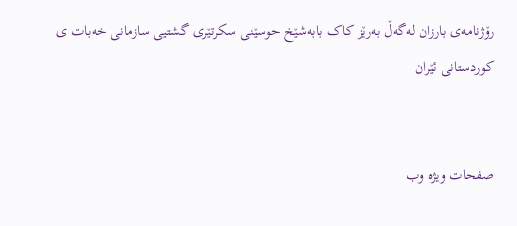رۆژنامه‌ى بارزان له‌گه‌ڵ به‌رێز کاک بابه‌شێخ حوسێنى سکرتێرى گشتیی سازمانى خه‌بات ى کوردستانى ئێران


صفحات ویژه وب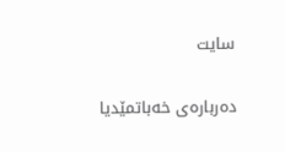سایت

ده‌رباره‌ی خه‌باتمێدیا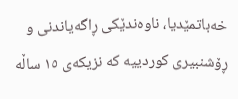خه‌باتمێدیا، ناوه‌ندێکی ڕاگه‌یاندنی و ڕۆشنبیری کوردییه که نزیکه‌ی ١٥ ساڵه‌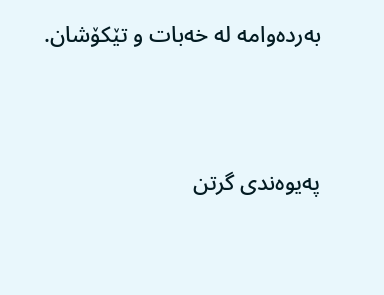به‌رده‌وامه‌ له خه‌بات و تێکۆشان.



په‌یوه‌ندی گرتن